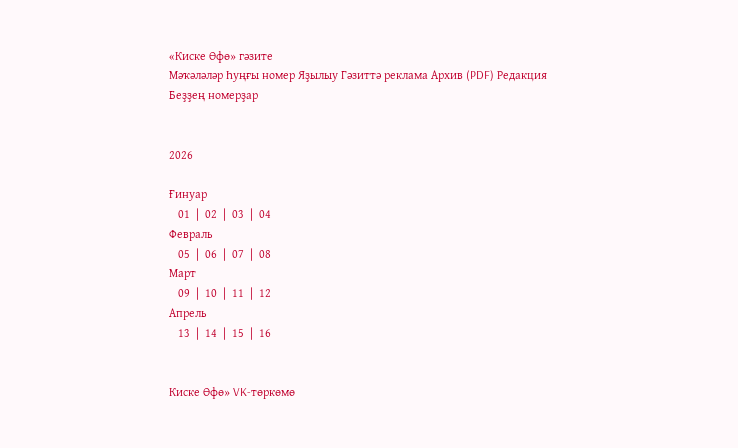«Киске Өфө» гәзите
Мәҡәләләр Һуңғы номер Яҙылыу Гәзиттә реклама Архив (PDF) Редакция
Беҙҙең номерҙар


2026

Ғинуар
   01  |  02  |  03  |  04
Февраль
   05  |  06  |  07  |  08
Март
   09  |  10  |  11  |  12
Апрель
   13  |  14  |  15  |  16


Киске Өфө» VK-төркөмө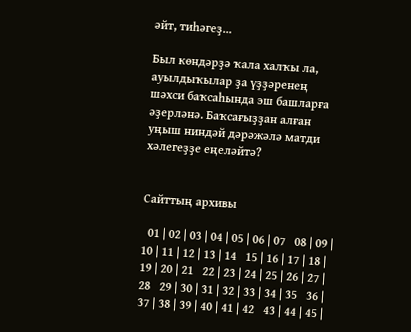әйт, тиһәгеҙ...

Был көндәрҙә ҡала халҡы ла, ауылдыҡылар ҙа үҙҙәренең шәхси баҡсаһында эш башларға әҙерләнә. Баҡсағыҙҙан алған уңыш ниндәй дәрәжәлә матди хәлегеҙҙе еңеләйтә?


Сайттың архивы

  01 | 02 | 03 | 04 | 05 | 06 | 07   08 | 09 | 10 | 11 | 12 | 13 | 14   15 | 16 | 17 | 18 | 19 | 20 | 21   22 | 23 | 24 | 25 | 26 | 27 | 28   29 | 30 | 31 | 32 | 33 | 34 | 35   36 | 37 | 38 | 39 | 40 | 41 | 42   43 | 44 | 45 |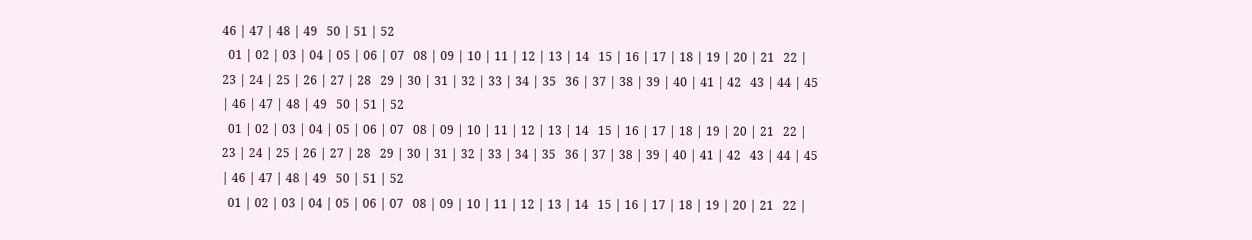46 | 47 | 48 | 49   50 | 51 | 52
  01 | 02 | 03 | 04 | 05 | 06 | 07   08 | 09 | 10 | 11 | 12 | 13 | 14   15 | 16 | 17 | 18 | 19 | 20 | 21   22 | 23 | 24 | 25 | 26 | 27 | 28   29 | 30 | 31 | 32 | 33 | 34 | 35   36 | 37 | 38 | 39 | 40 | 41 | 42   43 | 44 | 45 | 46 | 47 | 48 | 49   50 | 51 | 52
  01 | 02 | 03 | 04 | 05 | 06 | 07   08 | 09 | 10 | 11 | 12 | 13 | 14   15 | 16 | 17 | 18 | 19 | 20 | 21   22 | 23 | 24 | 25 | 26 | 27 | 28   29 | 30 | 31 | 32 | 33 | 34 | 35   36 | 37 | 38 | 39 | 40 | 41 | 42   43 | 44 | 45 | 46 | 47 | 48 | 49   50 | 51 | 52
  01 | 02 | 03 | 04 | 05 | 06 | 07   08 | 09 | 10 | 11 | 12 | 13 | 14   15 | 16 | 17 | 18 | 19 | 20 | 21   22 |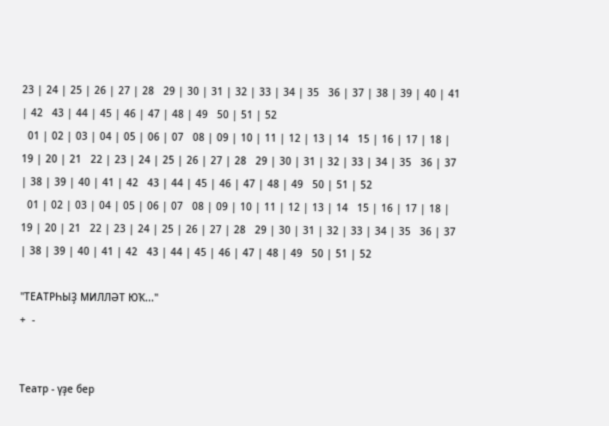23 | 24 | 25 | 26 | 27 | 28   29 | 30 | 31 | 32 | 33 | 34 | 35   36 | 37 | 38 | 39 | 40 | 41 | 42   43 | 44 | 45 | 46 | 47 | 48 | 49   50 | 51 | 52
  01 | 02 | 03 | 04 | 05 | 06 | 07   08 | 09 | 10 | 11 | 12 | 13 | 14   15 | 16 | 17 | 18 | 19 | 20 | 21   22 | 23 | 24 | 25 | 26 | 27 | 28   29 | 30 | 31 | 32 | 33 | 34 | 35   36 | 37 | 38 | 39 | 40 | 41 | 42   43 | 44 | 45 | 46 | 47 | 48 | 49   50 | 51 | 52
  01 | 02 | 03 | 04 | 05 | 06 | 07   08 | 09 | 10 | 11 | 12 | 13 | 14   15 | 16 | 17 | 18 | 19 | 20 | 21   22 | 23 | 24 | 25 | 26 | 27 | 28   29 | 30 | 31 | 32 | 33 | 34 | 35   36 | 37 | 38 | 39 | 40 | 41 | 42   43 | 44 | 45 | 46 | 47 | 48 | 49   50 | 51 | 52

"ТЕАТРҺЫҘ МИЛЛӘТ ЮҠ..."
+  -


Театр - үҙе бер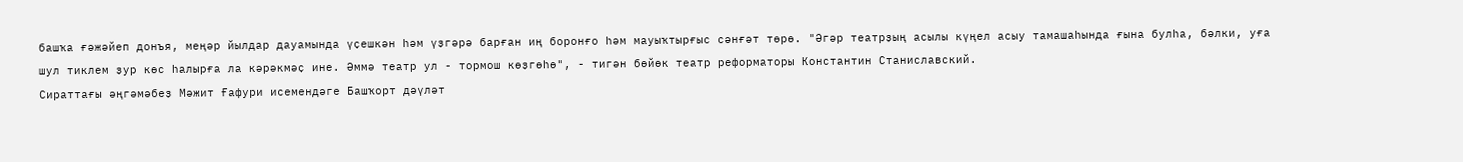башҡа ғәжәйеп донъя, меңәр йылдар дауамында үҫешкән һәм үҙгәрә барған иң боронғо һәм мауыҡтырғыс сәнғәт төрө. "Әгәр театрҙың асылы күңел асыу тамашаһында ғына булһа, бәлки, уға шул тиклем ҙур көс һалырға ла кәрәкмәҫ ине. Әммә театр ул - тормош көҙгөһө", - тигән бөйөк театр реформаторы Константин Станиславский.
Сираттағы әңгәмәбеҙ Мәжит Ғафури исемендәге Башҡорт дәүләт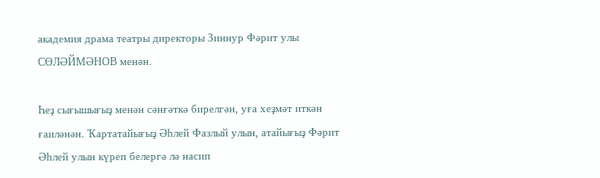академия драма театры директоры Зиннур Фәрит улы СӨЛӘЙМӘНОВ менән.

Һеҙ сығышығыҙ менән сәнғәткә бирелгән, уға хеҙмәт иткән ғаиләнән. Ҡартатайығыҙ Әһлей Фазлый улын, атайығыҙ Фәрит Әһлей улын күреп белергә лә насип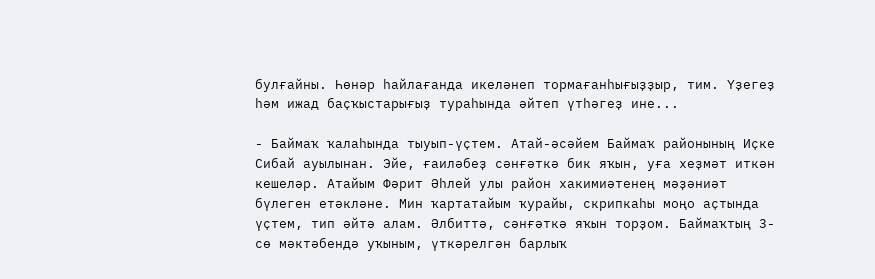булғайны. Һөнәр һайлағанда икеләнеп тормағанһығыҙҙыр, тим. Үҙегеҙ һәм ижад баҫҡыстарығыҙ тураһында әйтеп үтһәгеҙ ине...

- Баймаҡ ҡалаһында тыуып-үҫтем. Атай-әсәйем Баймаҡ районының Иҫке Сибай ауылынан. Эйе, ғаиләбеҙ сәнғәткә бик яҡын, уға хеҙмәт иткән кешеләр. Атайым Фәрит Әһлей улы район хакимиәтенең мәҙәниәт бүлеген етәкләне. Мин ҡартатайым ҡурайы, скрипкаһы моңо аҫтында үҫтем, тип әйтә алам. Әлбиттә, сәнғәткә яҡын торҙом. Баймаҡтың 3-сө мәктәбендә уҡыным, үткәрелгән барлыҡ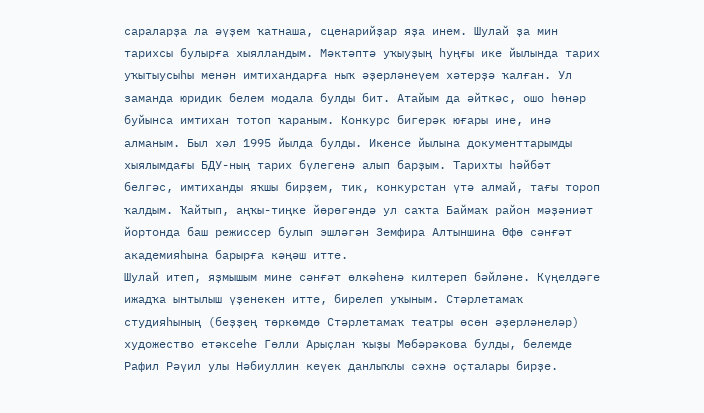сараларҙа ла әүҙем ҡатнаша, сценарийҙар яҙа инем. Шулай ҙа мин тарихсы булырға хыялландым. Мәктәптә уҡыуҙың һуңғы ике йылында тарих уҡытыусыһы менән имтихандарға ныҡ әҙерләнеүем хәтерҙә ҡалған. Ул заманда юридик белем модала булды бит. Атайым да әйткәс, ошо һөнәр буйынса имтихан тотоп ҡараным. Конкурс бигерәк юғары ине, инә алманым. Был хәл 1995 йылда булды. Икенсе йылына документтарымды хыялымдағы БДУ-ның тарих бүлегенә алып барҙым. Тарихты һәйбәт белгәс, имтиханды яҡшы бирҙем, тик, конкурстан үтә алмай, тағы тороп ҡалдым. Ҡайтып, аңҡы-тиңке йөрөгәндә ул саҡта Баймаҡ район мәҙәниәт йортонда баш режиссер булып эшләгән Земфира Алтыншина Өфө сәнғәт академияһына барырға кәңәш итте.
Шулай итеп, яҙмышым мине сәнғәт өлкәһенә килтереп бәйләне. Күңелдәге ижадҡа ынтылыш үҙенекен итте, бирелеп уҡыным. Стәрлетамаҡ студияһының (беҙҙең төркөмдө Стәрлетамаҡ театры өсөн әҙерләнеләр) художество етәксеһе Гөлли Арыҫлан ҡыҙы Мөбәрәкова булды, белемде Рафил Рәүил улы Нәбиуллин кеүек данлыҡлы сәхнә оҫталары бирҙе.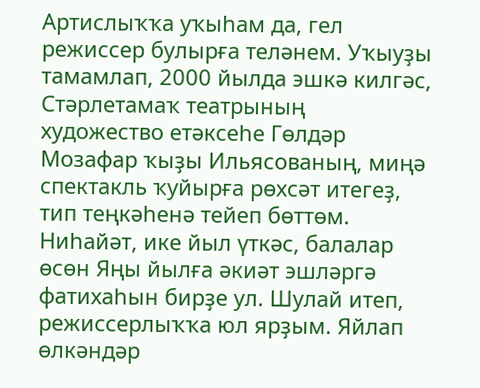Артислыҡҡа уҡыһам да, гел режиссер булырға теләнем. Уҡыуҙы тамамлап, 2000 йылда эшкә килгәс, Стәрлетамаҡ театрының художество етәксеһе Гөлдәр Мозафар ҡыҙы Ильясованың, миңә спектакль ҡуйырға рөхсәт итегеҙ, тип теңкәһенә тейеп бөттөм. Ниһайәт, ике йыл үткәс, балалар өсөн Яңы йылға әкиәт эшләргә фатихаһын бирҙе ул. Шулай итеп, режиссерлыҡҡа юл ярҙым. Яйлап өлкәндәр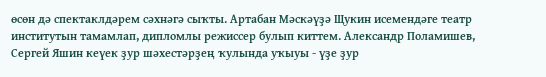өсөн дә спектаклдәрем сәхнәгә сыҡты. Артабан Мәскәүҙә Щукин исемендәге театр институтын тамамлап, дипломлы режиссер булып киттем. Александр Поламишев, Сергей Яшин кеүек ҙур шәхестәрҙең ҡулында уҡыуы - үҙе ҙур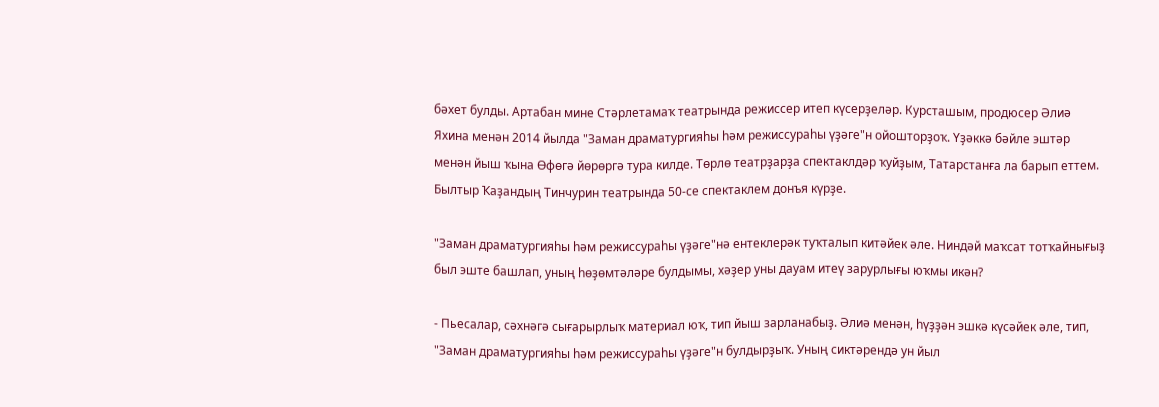бәхет булды. Артабан мине Стәрлетамаҡ театрында режиссер итеп күсерҙеләр. Курсташым, продюсер Әлиә Яхина менән 2014 йылда "Заман драматургияһы һәм режиссураһы үҙәге"н ойошторҙоҡ. Үҙәккә бәйле эштәр менән йыш ҡына Өфөгә йөрөргә тура килде. Төрлө театрҙарҙа спектаклдәр ҡуйҙым, Татарстанға ла барып еттем. Былтыр Ҡаҙандың Тинчурин театрында 50-се спектаклем донъя күрҙе.

"Заман драматургияһы һәм режиссураһы үҙәге"нә ентеклерәк туҡталып китәйек әле. Ниндәй маҡсат тотҡайнығыҙ был эште башлап, уның һөҙөмтәләре булдымы, хәҙер уны дауам итеү зарурлығы юҡмы икән?

- Пьесалар, сәхнәгә сығарырлыҡ материал юҡ, тип йыш зарланабыҙ. Әлиә менән, һүҙҙән эшкә күсәйек әле, тип, "Заман драматургияһы һәм режиссураһы үҙәге"н булдырҙыҡ. Уның сиктәрендә ун йыл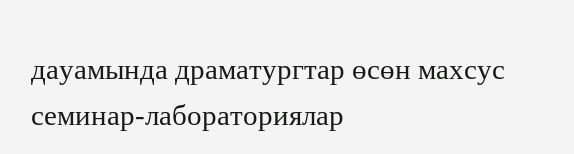дауамында драматургтар өсөн махсус семинар-лабораториялар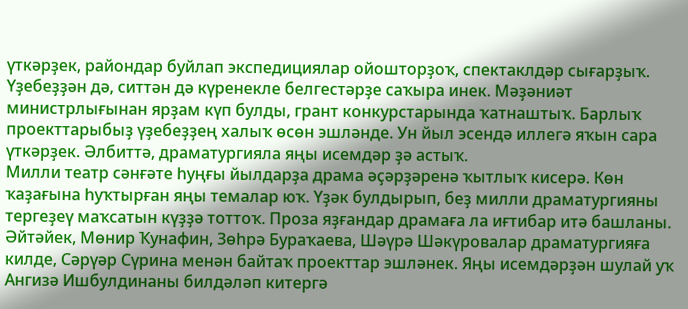үткәрҙек, райондар буйлап экспедициялар ойошторҙоҡ, спектаклдәр сығарҙыҡ. Үҙебеҙҙән дә, ситтән дә күренекле белгестәрҙе саҡыра инек. Мәҙәниәт министрлығынан ярҙам күп булды, грант конкурстарында ҡатнаштыҡ. Барлыҡ проекттарыбыҙ үҙебеҙҙең халыҡ өсөн эшләнде. Ун йыл эсендә иллегә яҡын сара үткәрҙек. Әлбиттә, драматургияла яңы исемдәр ҙә астыҡ.
Милли театр сәнғәте һуңғы йылдарҙа драма әҫәрҙәренә ҡытлыҡ кисерә. Көн ҡаҙағына һуҡтырған яңы темалар юҡ. Үҙәк булдырып, беҙ милли драматургияны тергеҙеү маҡсатын күҙҙә тоттоҡ. Проза яҙғандар драмаға ла иғтибар итә башланы. Әйтәйек, Мөнир Ҡунафин, Зөһрә Бураҡаева, Шәүрә Шәкүровалар драматургияға килде, Сәрүәр Сүрина менән байтаҡ проекттар эшләнек. Яңы исемдәрҙән шулай уҡ Ангизә Ишбулдинаны билдәләп китергә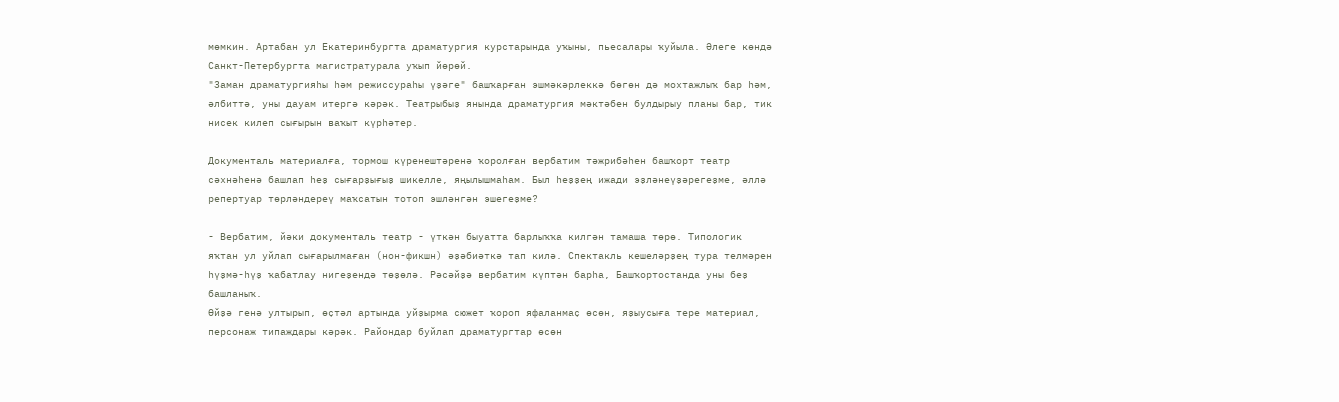мөмкин. Артабан ул Екатеринбургта драматургия курстарында уҡыны, пьесалары ҡуйыла. Әлеге көндә Санкт-Петербургта магистратурала уҡып йөрөй.
"Заман драматургияһы һәм режиссураһы үҙәге" башҡарған эшмәкәрлеккә бөгөн дә мохтажлыҡ бар һәм, әлбиттә, уны дауам итергә кәрәк. Театрыбыҙ янында драматургия мәктәбен булдырыу планы бар, тик нисек килеп сығырын ваҡыт күрһәтер.

Документаль материалға, тормош күренештәренә ҡоролған вербатим тәжрибәһен башҡорт театр сәхнәһенә башлап һеҙ сығарҙығыҙ шикелле, яңылышмаһам. Был һеҙҙең ижади эҙләнеүҙәрегеҙме, әллә репертуар төрләндереү маҡсатын тотоп эшләнгән эшегеҙме?

- Вербатим, йәки документаль театр - үткән быуатта барлыҡҡа килгән тамаша төрө. Типологик яҡтан ул уйлап сығарылмаған (нон-фикшн) әҙәбиәткә тап килә. Спектакль кешеләрҙең тура телмәрен һүҙмә-һүҙ ҡабатлау нигеҙендә төҙөлә. Рәсәйҙә вербатим күптән барһа, Башҡортостанда уны беҙ башланыҡ.
Өйҙә генә ултырып, өҫтәл артында уйҙырма сюжет ҡороп яфаланмаҫ өсөн, яҙыусыға тере материал, персонаж типаждары кәрәк. Райондар буйлап драматургтар өсөн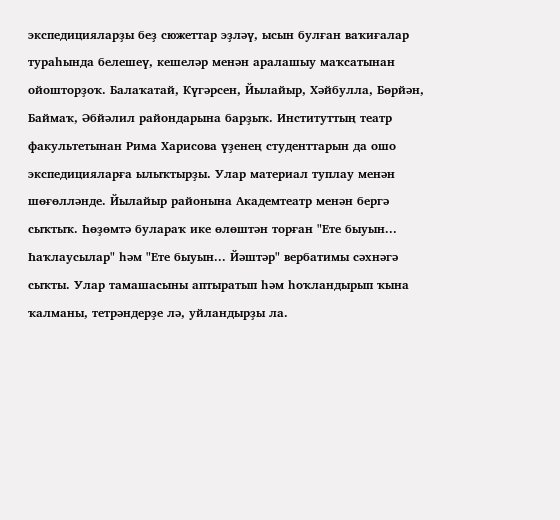экспедицияларҙы беҙ сюжеттар эҙләү, ысын булған ваҡиғалар тураһында белешеү, кешеләр менән аралашыу маҡсатынан ойошторҙоҡ. Балаҡатай, Күгәрсен, Йылайыр, Хәйбулла, Бөрйән, Баймаҡ, Әбйәлил райондарына барҙыҡ. Институттың театр факультетынан Рима Харисова үҙенең студенттарын да ошо экспедицияларға ылыҡтырҙы. Улар материал туплау менән шөғөлләнде. Йылайыр районына Академтеатр менән бергә сыҡтыҡ. Һөҙөмтә булараҡ ике өлөштән торған "Ете быуын... Һаҡлаусылар" һәм "Ете быуын... Йәштәр" вербатимы сәхнәгә сыҡты. Улар тамашасыны аптыратып һәм һоҡландырып ҡына ҡалманы, тетрәндерҙе лә, уйландырҙы ла.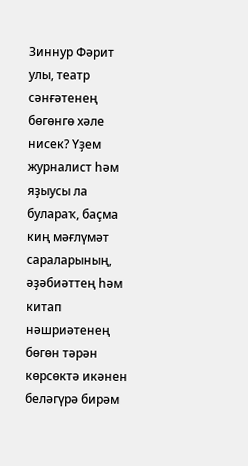Зиннур Фәрит улы, театр сәнғәтенең бөгөнгө хәле нисек? Үҙем журналист һәм яҙыусы ла булараҡ, баҫма киң мәғлүмәт сараларының, әҙәбиәттең һәм китап нәшриәтенең бөгөн тәрән көрсөктә икәнен беләгүрә бирәм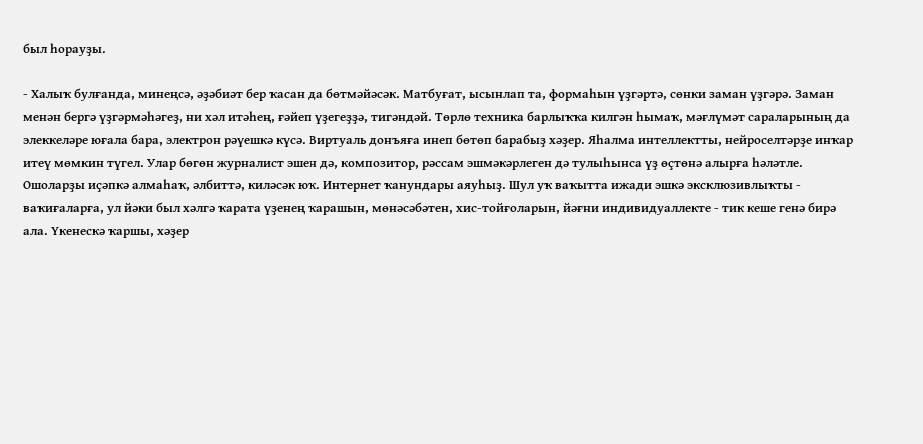был һорауҙы.

- Халыҡ булғанда, минеңсә, әҙәбиәт бер ҡасан да бөтмәйәсәк. Матбуғат, ысынлап та, формаһын үҙгәртә, сөнки заман үҙгәрә. Заман менән бергә үҙгәрмәһәгеҙ, ни хәл итәһең, ғәйеп үҙегеҙҙә, тигәндәй. Төрлө техника барлыҡҡа килгән һымаҡ, мәғлүмәт сараларының да элеккеләре юғала бара, электрон рәүешкә күсә. Виртуаль донъяға инеп бөтөп барабыҙ хәҙер. Яһалма интеллектты, нейроселтәрҙе инҡар итеү мөмкин түгел. Улар бөгөн журналист эшен дә, композитор, рәссам эшмәкәрлеген дә тулыһынса үҙ өҫтөнә алырға һәләтле. Ошоларҙы иҫәпкә алмаһаҡ, әлбиттә, киләсәк юҡ. Интернет ҡанундары аяуһыҙ. Шул уҡ ваҡытта ижади эшкә эксклюзивлыҡты - ваҡиғаларға, ул йәки был хәлгә ҡарата үҙенең ҡарашын, мөнәсәбәтен, хис-тойғоларын, йәғни индивидуаллекте - тик кеше генә бирә ала. Үкенескә ҡаршы, хәҙер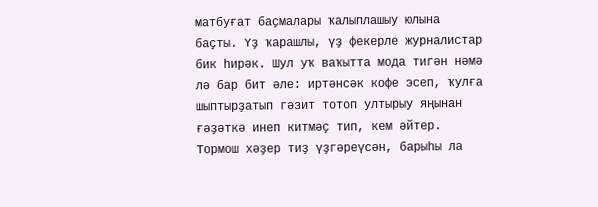матбуғат баҫмалары ҡалыплашыу юлына баҫты. Үҙ ҡарашлы, үҙ фекерле журналистар бик һирәк. Шул уҡ ваҡытта мода тигән нәмә лә бар бит әле: иртәнсәк кофе эсеп, ҡулға шыптырҙатып гәзит тотоп ултырыу яңынан ғәҙәткә инеп китмәҫ тип, кем әйтер. Тормош хәҙер тиҙ үҙгәреүсән, барыһы ла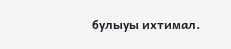булыуы ихтимал.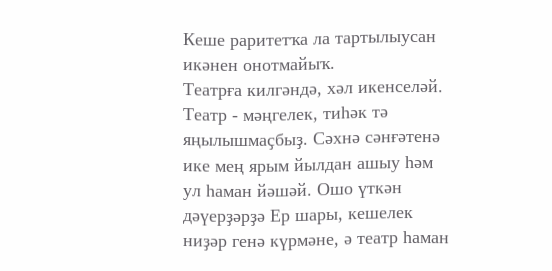Кеше раритетҡа ла тартылыусан икәнен онотмайыҡ.
Театрға килгәндә, хәл икенселәй. Театр - мәңгелек, тиһәк тә яңылышмаҫбыҙ. Сәхнә сәнғәтенә ике мең ярым йылдан ашыу һәм ул һаман йәшәй. Ошо үткән дәүерҙәрҙә Ер шары, кешелек ниҙәр генә күрмәне, ә театр һаман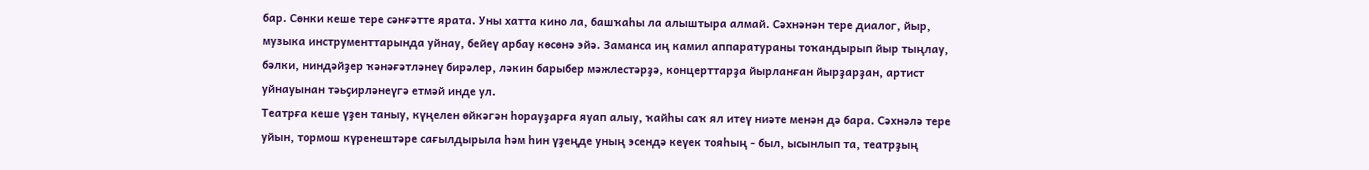бар. Сөнки кеше тере сәнғәтте ярата. Уны хатта кино ла, башҡаһы ла алыштыра алмай. Сәхнәнән тере диалог, йыр, музыка инструменттарында уйнау, бейеү арбау көсөнә эйә. Заманса иң камил аппаратураны тоҡандырып йыр тыңлау, бәлки, ниндәйҙер ҡәнәғәтләнеү бирәлер, ләкин барыбер мәжлестәрҙә, концерттарҙа йырланған йырҙарҙан, артист уйнауынан тәьҫирләнеүгә етмәй инде ул.
Театрға кеше үҙен таныу, күңелен өйкәгән һорауҙарға яуап алыу, ҡайһы саҡ ял итеү ниәте менән дә бара. Сәхнәлә тере уйын, тормош күренештәре сағылдырыла һәм һин үҙеңде уның эсендә кеүек тояһың - был, ысынлып та, театрҙың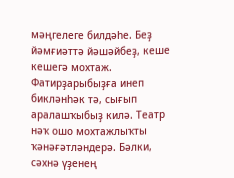мәңгелеге билдәһе. Беҙ йәмғиәттә йәшәйбеҙ, кеше кешегә мохтаж. Фатирҙарыбыҙға инеп бикләнһәк тә, сығып аралашҡыбыҙ килә. Театр нәҡ ошо мохтажлыҡты ҡәнәғәтләндерә. Бәлки, сәхнә үҙенең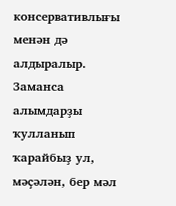консервативлығы менән дә алдыралыр. Заманса алымдарҙы ҡулланып ҡарайбыҙ ул, мәҫәлән, бер мәл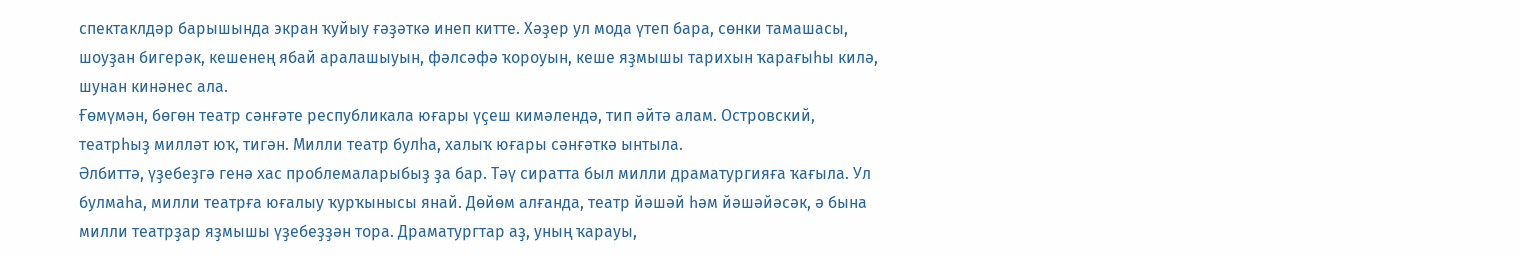спектаклдәр барышында экран ҡуйыу ғәҙәткә инеп китте. Хәҙер ул мода үтеп бара, сөнки тамашасы, шоуҙан бигерәк, кешенең ябай аралашыуын, фәлсәфә ҡороуын, кеше яҙмышы тарихын ҡарағыһы килә, шунан кинәнес ала.
Ғөмүмән, бөгөн театр сәнғәте республикала юғары үҫеш кимәлендә, тип әйтә алам. Островский, театрһыҙ милләт юҡ, тигән. Милли театр булһа, халыҡ юғары сәнғәткә ынтыла.
Әлбиттә, үҙебеҙгә генә хас проблемаларыбыҙ ҙа бар. Тәү сиратта был милли драматургияға ҡағыла. Ул булмаһа, милли театрға юғалыу ҡурҡынысы янай. Дөйөм алғанда, театр йәшәй һәм йәшәйәсәк, ә бына милли театрҙар яҙмышы үҙебеҙҙән тора. Драматургтар аҙ, уның ҡарауы,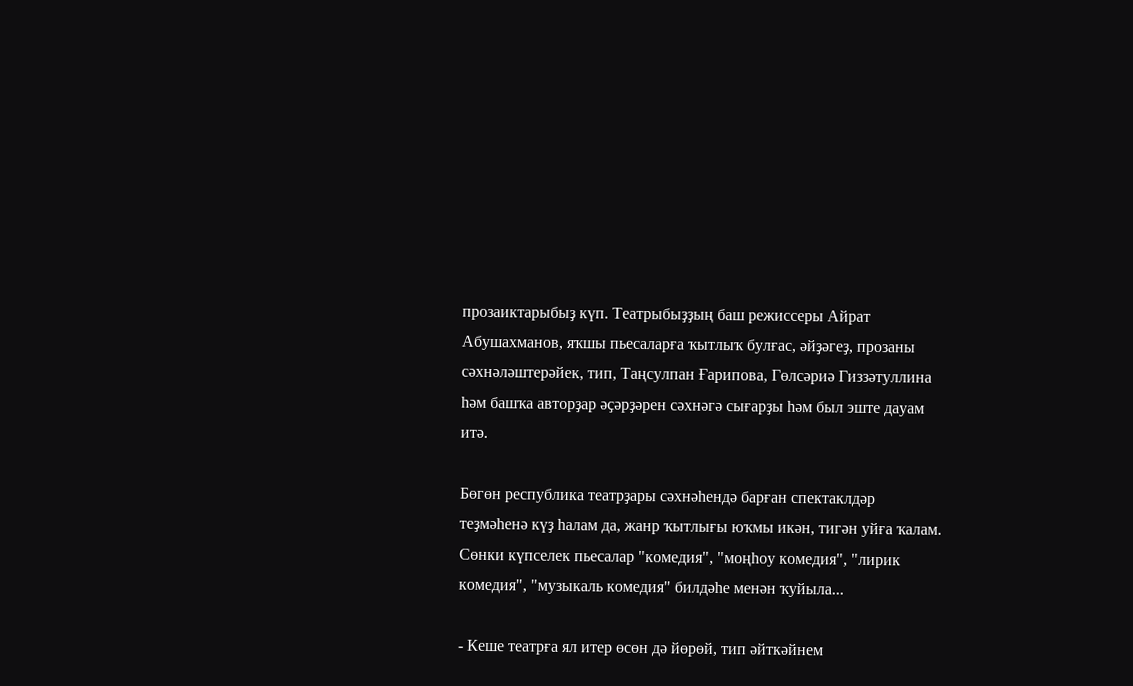прозаиктарыбыҙ күп. Театрыбыҙҙың баш режиссеры Айрат Абушахманов, яҡшы пьесаларға ҡытлыҡ булғас, әйҙәгеҙ, прозаны сәхнәләштерәйек, тип, Таңсулпан Ғарипова, Гөлсәриә Гиззәтуллина һәм башҡа авторҙар әҫәрҙәрен сәхнәгә сығарҙы һәм был эште дауам итә.

Бөгөн республика театрҙары сәхнәһендә барған спектаклдәр теҙмәһенә күҙ һалам да, жанр ҡытлығы юҡмы икән, тигән уйға ҡалам. Сөнки күпселек пьесалар "комедия", "моңһоу комедия", "лирик комедия", "музыкаль комедия" билдәһе менән ҡуйыла...

- Кеше театрға ял итер өсөн дә йөрөй, тип әйткәйнем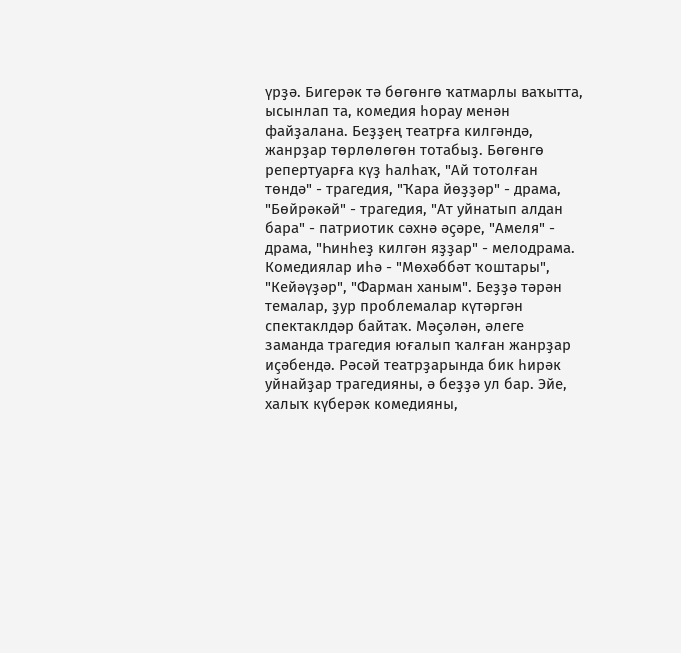үрҙә. Бигерәк тә бөгөнгө ҡатмарлы ваҡытта, ысынлап та, комедия һорау менән файҙалана. Беҙҙең театрға килгәндә, жанрҙар төрлөлөгөн тотабыҙ. Бөгөнгө репертуарға күҙ һалһаҡ, "Ай тотолған төндә" - трагедия, "Ҡара йөҙҙәр" - драма, "Бөйрәкәй" - трагедия, "Ат уйнатып алдан бара" - патриотик сәхнә әҫәре, "Амеля" - драма, "Һинһеҙ килгән яҙҙар" - мелодрама. Комедиялар иһә - "Мөхәббәт ҡоштары", "Кейәүҙәр", "Фарман ханым". Беҙҙә тәрән темалар, ҙур проблемалар күтәргән спектаклдәр байтаҡ. Мәҫәлән, әлеге заманда трагедия юғалып ҡалған жанрҙар иҫәбендә. Рәсәй театрҙарында бик һирәк уйнайҙар трагедияны, ә беҙҙә ул бар. Эйе, халыҡ күберәк комедияны,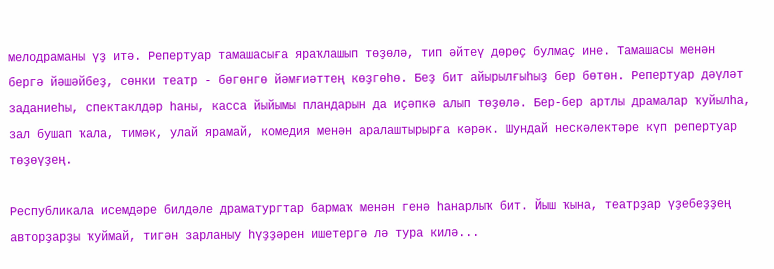мелодраманы үҙ итә. Репертуар тамашасыға яраҡлашып төҙөлә, тип әйтеү дөрөҫ булмаҫ ине. Тамашасы менән бергә йәшәйбеҙ, сөнки театр - бөгөнгө йәмғиәттең көҙгөһө. Беҙ бит айырылғыһыҙ бер бөтөн. Репертуар дәүләт заданиеһы, спектаклдәр һаны, касса йыйымы пландарын да иҫәпкә алып төҙөлә. Бер-бер артлы драмалар ҡуйылһа, зал бушап ҡала, тимәк, улай ярамай, комедия менән аралаштырырға кәрәк. Шундай нескәлектәре күп репертуар төҙөүҙең.

Республикала исемдәре билдәле драматургтар бармаҡ менән генә һанарлыҡ бит. Йыш ҡына, театрҙар үҙебеҙҙең авторҙарҙы ҡуймай, тигән зарланыу һүҙҙәрен ишетергә лә тура килә...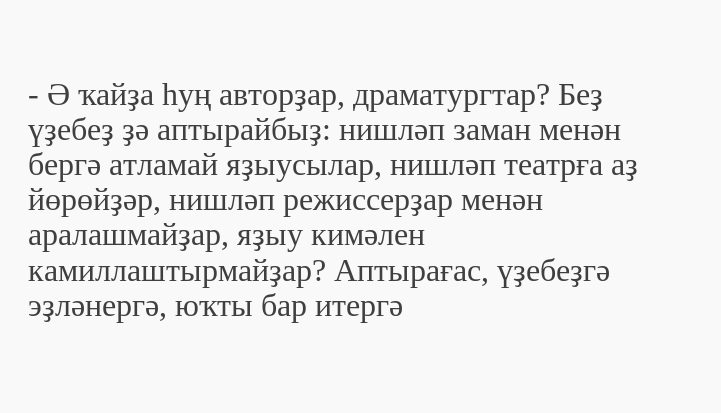- Ә ҡайҙа һуң авторҙар, драматургтар? Беҙ үҙебеҙ ҙә аптырайбыҙ: нишләп заман менән бергә атламай яҙыусылар, нишләп театрға аҙ йөрөйҙәр, нишләп режиссерҙар менән аралашмайҙар, яҙыу кимәлен камиллаштырмайҙар? Аптырағас, үҙебеҙгә эҙләнергә, юҡты бар итергә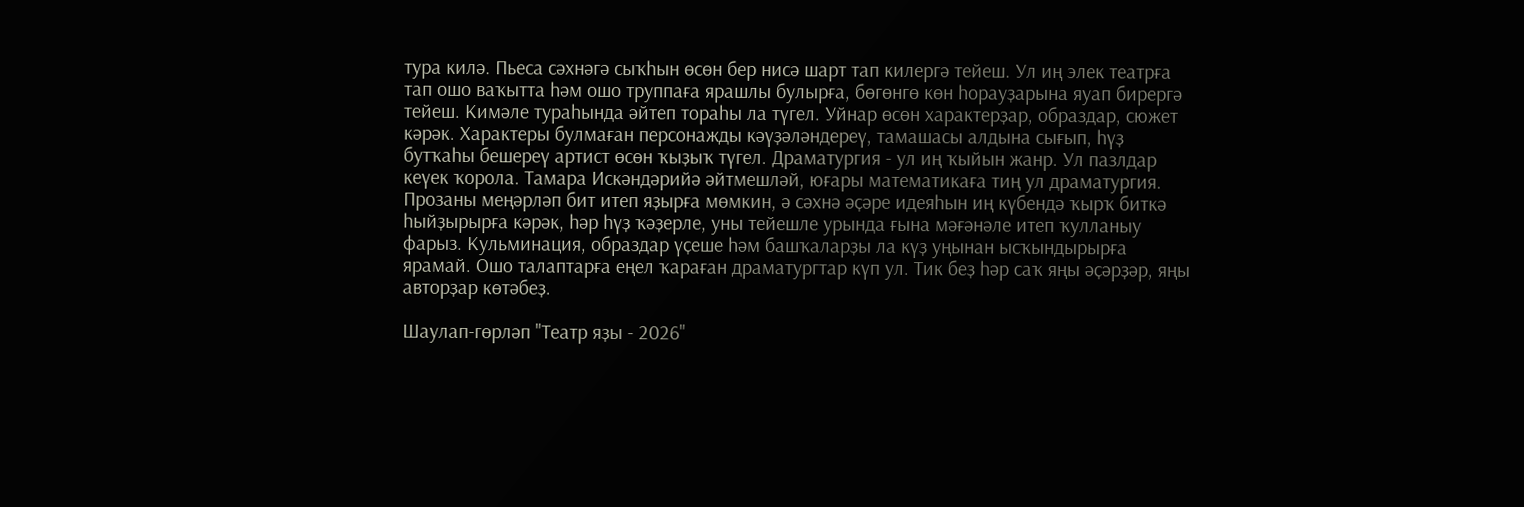тура килә. Пьеса сәхнәгә сыҡһын өсөн бер нисә шарт тап килергә тейеш. Ул иң элек театрға тап ошо ваҡытта һәм ошо труппаға ярашлы булырға, бөгөнгө көн һорауҙарына яуап бирергә тейеш. Кимәле тураһында әйтеп тораһы ла түгел. Уйнар өсөн характерҙар, образдар, сюжет кәрәк. Характеры булмаған персонажды кәүҙәләндереү, тамашасы алдына сығып, һүҙ бутҡаһы бешереү артист өсөн ҡыҙыҡ түгел. Драматургия - ул иң ҡыйын жанр. Ул пазлдар кеүек ҡорола. Тамара Искәндәрийә әйтмешләй, юғары математикаға тиң ул драматургия. Прозаны меңәрләп бит итеп яҙырға мөмкин, ә сәхнә әҫәре идеяһын иң күбендә ҡырҡ биткә һыйҙырырға кәрәк, һәр һүҙ ҡәҙерле, уны тейешле урында ғына мәғәнәле итеп ҡулланыу фарыз. Кульминация, образдар үҫеше һәм башҡаларҙы ла күҙ уңынан ысҡындырырға ярамай. Ошо талаптарға еңел ҡараған драматургтар күп ул. Тик беҙ һәр саҡ яңы әҫәрҙәр, яңы авторҙар көтәбеҙ.

Шаулап-гөрләп "Театр яҙы - 2026"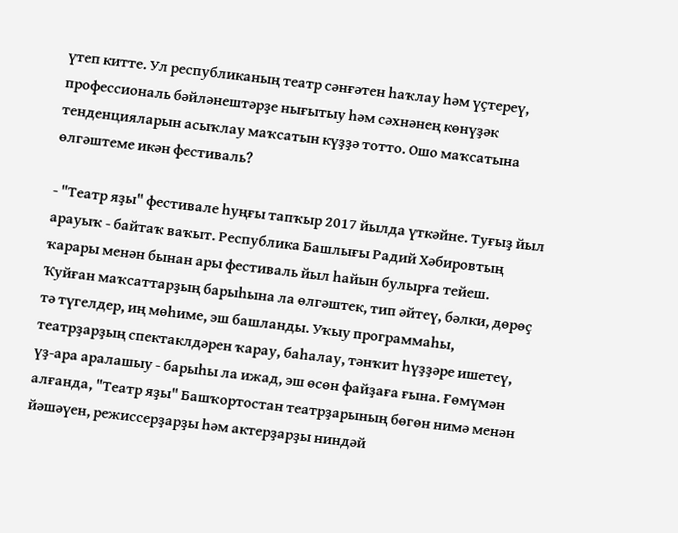үтеп китте. Ул республиканың театр сәнғәтен һаҡлау һәм үҫтереү, профессиональ бәйләнештәрҙе нығытыу һәм сәхнәнең көнүҙәк тенденцияларын асыҡлау маҡсатын күҙҙә тотто. Ошо маҡсатына өлгәштеме икән фестиваль?

- "Театр яҙы" фестивале һуңғы тапҡыр 2017 йылда үткәйне. Туғыҙ йыл арауыҡ - байтаҡ ваҡыт. Республика Башлығы Радий Хәбировтың ҡарары менән бынан ары фестиваль йыл һайын булырға тейеш. Ҡуйған маҡсаттарҙың барыһына ла өлгәштек, тип әйтеү, бәлки, дөрөҫ тә түгелдер, иң мөһиме, эш башланды. Уҡыу программаһы, театрҙарҙың спектаклдәрен ҡарау, баһалау, тәнҡит һүҙҙәре ишетеү, үҙ-ара аралашыу - барыһы ла ижад, эш өсөн файҙаға ғына. Ғөмүмән алғанда, "Театр яҙы" Башҡортостан театрҙарының бөгөн нимә менән йәшәүен, режиссерҙарҙы һәм актерҙарҙы ниндәй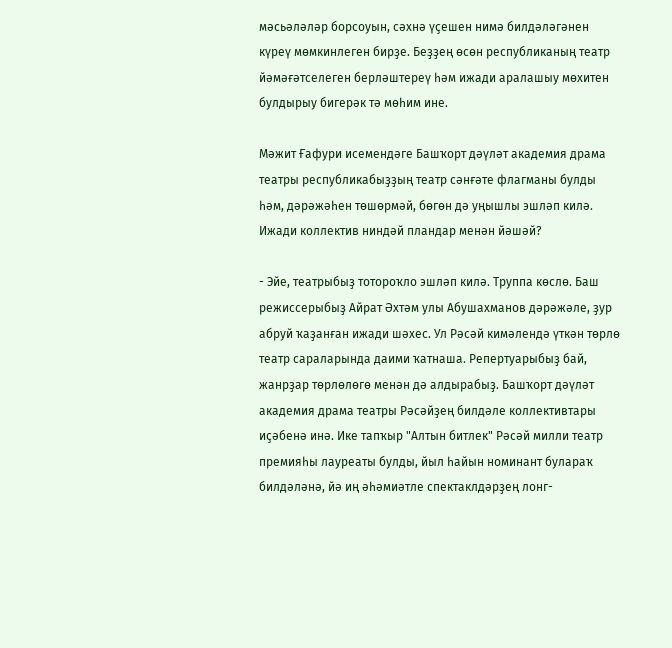мәсьәләләр борсоуын, сәхнә үҫешен нимә билдәләгәнен күреү мөмкинлеген бирҙе. Беҙҙең өсөн республиканың театр йәмәғәтселеген берләштереү һәм ижади аралашыу мөхитен булдырыу бигерәк тә мөһим ине.

Мәжит Ғафури исемендәге Башҡорт дәүләт академия драма театры республикабыҙҙың театр сәнғәте флагманы булды һәм, дәрәжәһен төшөрмәй, бөгөн дә уңышлы эшләп килә. Ижади коллектив ниндәй пландар менән йәшәй?

- Эйе, театрыбыҙ тотороҡло эшләп килә. Труппа көслө. Баш режиссерыбыҙ Айрат Әхтәм улы Абушахманов дәрәжәле, ҙур абруй ҡаҙанған ижади шәхес. Ул Рәсәй кимәлендә үткән төрлө театр сараларында даими ҡатнаша. Репертуарыбыҙ бай, жанрҙар төрлөлөгө менән дә алдырабыҙ. Башҡорт дәүләт академия драма театры Рәсәйҙең билдәле коллективтары иҫәбенә инә. Ике тапҡыр "Алтын битлек" Рәсәй милли театр премияһы лауреаты булды, йыл һайын номинант булараҡ билдәләнә, йә иң әһәмиәтле спектаклдәрҙең лонг-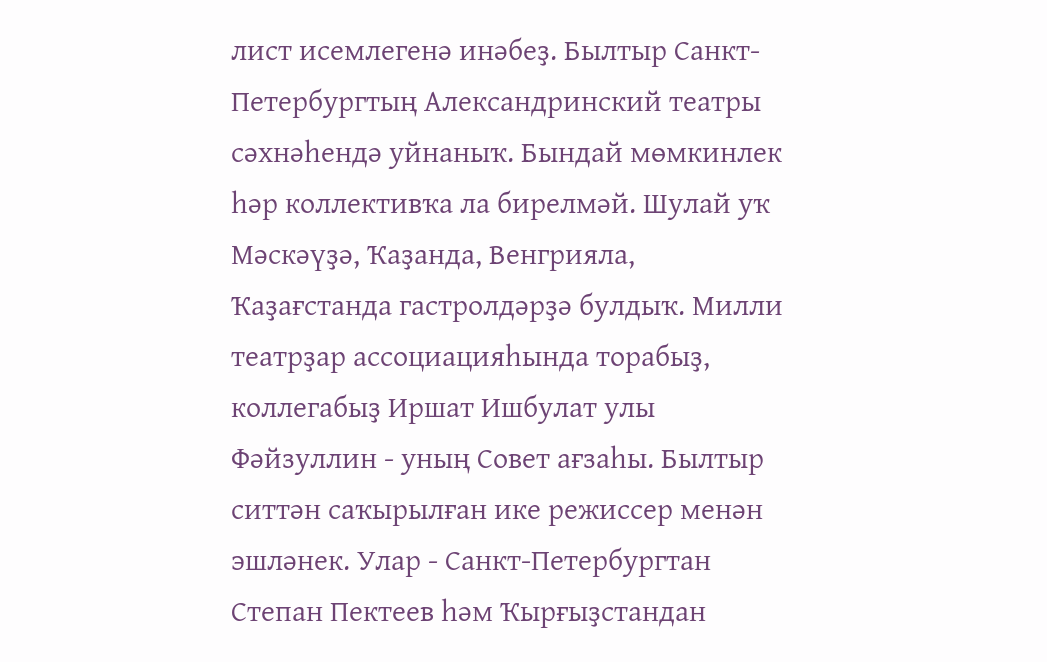лист исемлегенә инәбеҙ. Былтыр Санкт-Петербургтың Александринский театры сәхнәһендә уйнаныҡ. Бындай мөмкинлек һәр коллективҡа ла бирелмәй. Шулай уҡ Мәскәүҙә, Ҡаҙанда, Венгрияла, Ҡаҙағстанда гастролдәрҙә булдыҡ. Милли театрҙар ассоциацияһында торабыҙ, коллегабыҙ Иршат Ишбулат улы Фәйзуллин - уның Совет ағзаһы. Былтыр ситтән саҡырылған ике режиссер менән эшләнек. Улар - Санкт-Петербургтан Степан Пектеев һәм Ҡырғыҙстандан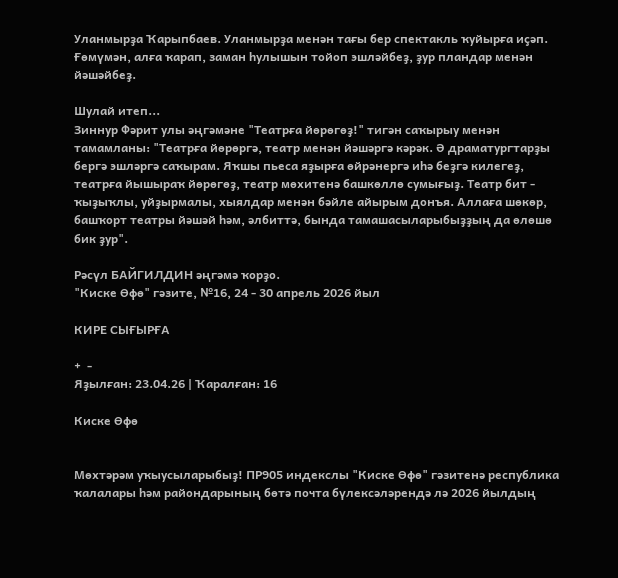Уланмырҙа Ҡарыпбаев. Уланмырҙа менән тағы бер спектакль ҡуйырға иҫәп. Ғөмүмән, алға ҡарап, заман һулышын тойоп эшләйбеҙ, ҙур пландар менән йәшәйбеҙ.

Шулай итеп...
Зиннур Фәрит улы әңгәмәне "Театрға йөрөгөҙ!" тигән саҡырыу менән тамамланы: "Театрға йөрөргә, театр менән йәшәргә кәрәк. Ә драматургтарҙы бергә эшләргә саҡырам. Яҡшы пьеса яҙырға өйрәнергә иһә беҙгә килегеҙ, театрға йышыраҡ йөрөгөҙ, театр мөхитенә башкөллө сумығыҙ. Театр бит - ҡыҙыҡлы, уйҙырмалы, хыялдар менән бәйле айырым донъя. Аллаға шөкөр, башҡорт театры йәшәй һәм, әлбиттә, бында тамашасыларыбыҙҙың да өлөшө бик ҙур".

Рәсүл БАЙГИЛДИН әңгәмә ҡорҙо.
"Киске Өфө" гәзите, №16, 24 - 30 апрель 2026 йыл

КИРЕ СЫҒЫРҒА

+  -
Яҙылған: 23.04.26 | Ҡаралған: 16

Киске Өфө


Мөхтәрәм уҡыусыларыбыҙ! ПР905 индекслы "Киске Өфө" гәзитенә республика ҡалалары һәм райондарының бөтә почта бүлексәләрендә лә 2026 йылдың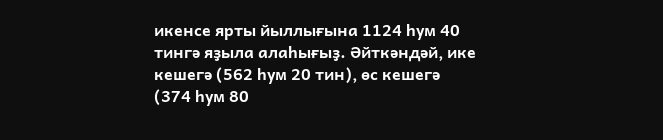икенсе ярты йыллығына 1124 һум 40 тингә яҙыла алаһығыҙ. Әйткәндәй, ике кешегә (562 һум 20 тин), өс кешегә (374 һум 80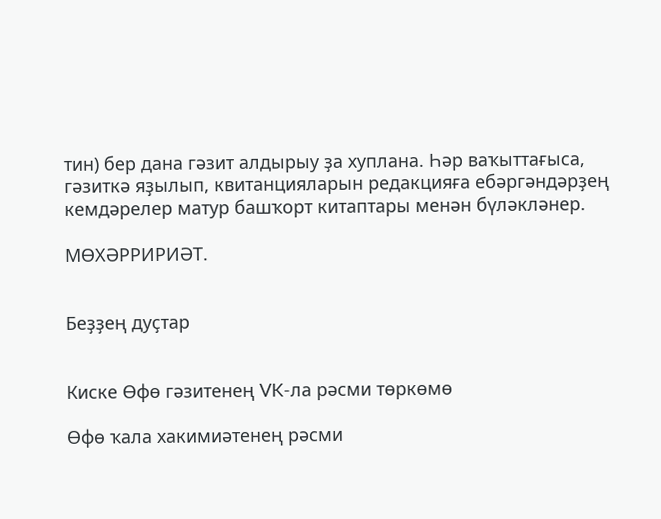тин) бер дана гәзит алдырыу ҙа хуплана. Һәр ваҡыттағыса, гәзиткә яҙылып, квитанцияларын редакцияға ебәргәндәрҙең кемдәрелер матур башҡорт китаптары менән бүләкләнер.

МӨХӘРРИРИӘТ.


Беҙҙең дуҫтар


Киске Өфө гәзитенең VK-ла рәсми төркөмө

Өфө ҡала хакимиәтенең рәсми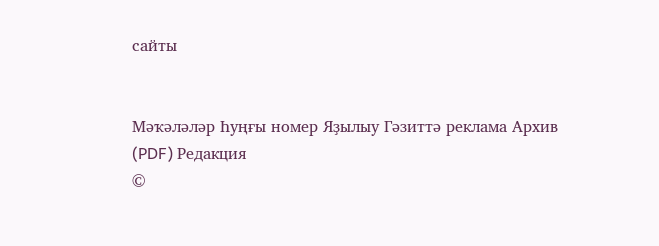сайты


Мәҡәләләр Һуңғы номер Яҙылыу Гәзиттә реклама Архив (PDF) Редакция
©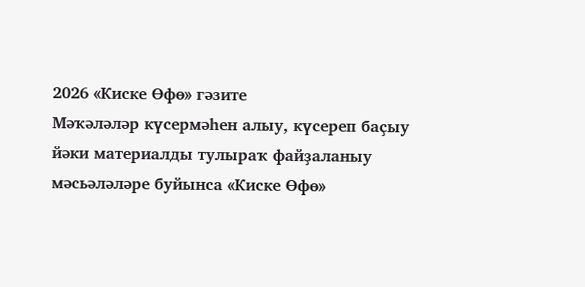2026 «Киске Өфө» гәзите
Мәҡәләләр күсермәһен алыу, күсереп баҫыу йәки материалды тулыраҡ файҙаланыу мәсьәләләре буйынса «Киске Өфө»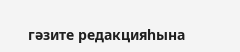гәзите редакцияһына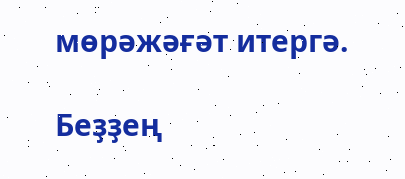мөрәжәғәт итергә.

Беҙҙең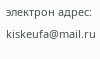электрон адрес: kiskeufa@mail.ru